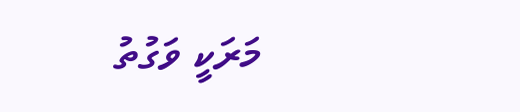މަރަކީ ވަގުތު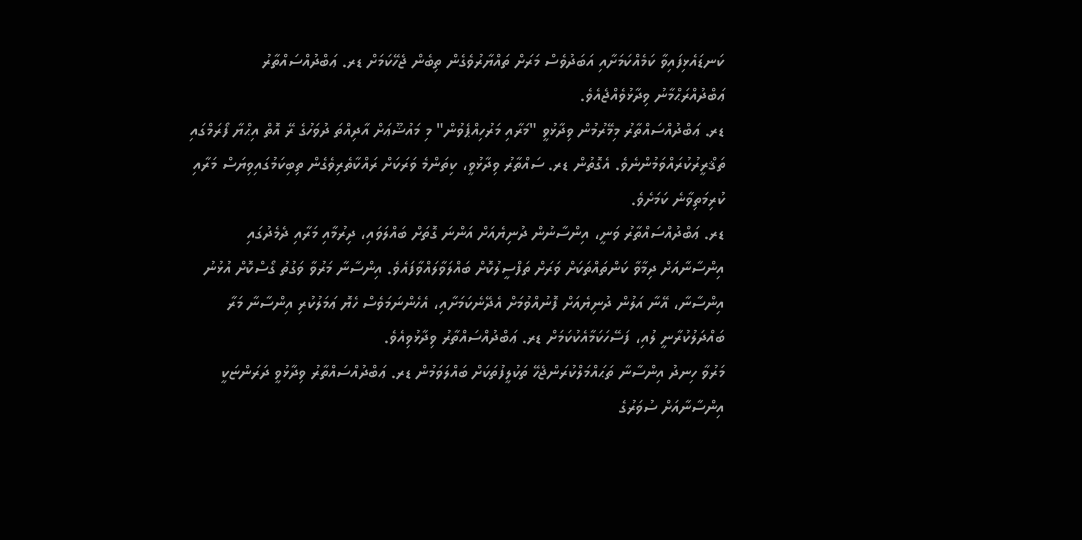ކަނޑައެޅިފައިވާ ކަމެއްކަމަށާއި އަބަދުވެސް މަރަށް ތައްޔާރުވެގެން ތިބެން ޖެހޭކަމަށް ޑރ. ޢަބްދުއްސައްތާރު ޢަބްދުއްރަޙްމާނު ވިދާޅުވެއްޖެއެވެ.
ޑރ. ޢަބްދުއްސައްތާރު މިމޭރުމުން ވިދާޅުވީ "މަރާއި މަރުހިއްޕެވުން" މި މައުޟޫޢަށް އާދިއްތަ ދުވަހުގެ ރޭ އޮތް އިޙްޔާ ފޯރަމްގައި ތަޤްރީރުކުރައްވަމުންނެވެ. އެގޮތުން ޑރ. ސައްތާރު ވިދާޅުވީ، ކިތަންމެ ވަރަކަށް ރައްކާތެރިވެގެން ތިބިކަމުގައިވިޔަސް މަރާއި ކުރިމަތިވާނެ ކަމަށެވެ.
ޑރ. ޢަބްދުއްސައްތާރު ވަނީ، އިންސާނުން ދުނިޔެއަށް އަންނަ ގޮތަށް ބައްލަވައި، ދިރުމާއި މަރާއި ދެމެދުގައި އިންސާނާއަށް ދިމާވާ ކަންތައްތަކަށް ވަރަށް ތަފްސީލުކޮށް ބައްލަވާލައްވާފައެވެ. އިންސާނާ މަރުވާ ވަގުތު ގޯސްކޮށް އުޅުނު އިންސާނާ، އޭނާ އަލުން ދުނިޔެއަށް ފޮނުއްވުމަށް އެދޭނެކަމަށާއި، އެހެންނަމަވެސް ހެޔޮ ޢަމަލުކުރި އިންސާނާ މަރާ ބައްދަލުކުރާނީ ލުއި، ފަސޭހަކަމާއެކުކަމަށް ޑރ. ޢަބްދުއްސައްތާރު ވިދާޅުވިއެވެ.
މަރުވާ ހިނދު އިންސާނާ ތަޙައްމަލްކުރަންޖެހޭ ތަކުލީފުތަކަށް ބައްލަވަމުން ޑރ. ޢަބްދުއްސައްތާރު ވިދާޅުވީ ދަރަންޏަކީ އިންސާނާއަށް ސުވަރުގެ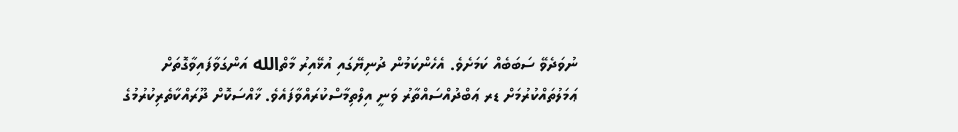ނުވަދެވޭ ސަބަބެއް ކަމަށެވެ. އެހެންކަމުން ދުނިޔޭގައި އުޅޭއިރު މާތްالله އަންގަވާފައިވާގޮތަށް ޢަމަލުތައްކުރުމަށް ޑރ ޢަބްދުއްސައްތާރު ވަނީ އިލްތިމާސްކުރައްވާފައެވެ. ޚާއްސަކޮށް ދޫރައްކާތެރިކުރުމުގެ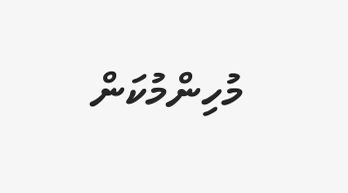މުހިންމުކަން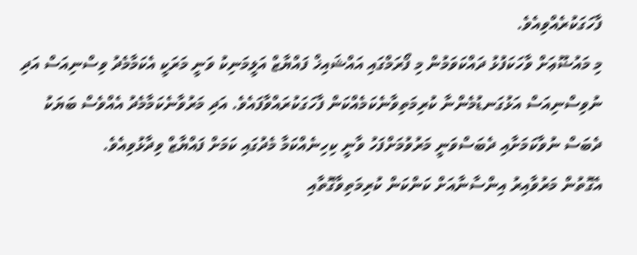ފާހަގަކުރެއްވިއެވެ.
މި މައުޟޫޢަށް ވާހަކަފުޅު ދައްކަވަމުން މި ފޯރަމްގައި އައްޝައިޚް ފައްޔާޒް އަލީމަނިކު ވަނީ މަރަކީ އެކަމާމެދު ވިސްނިއަސް އަދި ނުވިސްނިއަސް އަޅުގަނޑުމެންނާ ކުރިމަތިވާނެކަމެއްކަން ފާހަގަކުރައްވާފައެވެ. އަދި މަރުވާނެކަމާމެދު އެއްވެސް ބަޔަކު ދެބަސް ނުވާކަމަށާއި ދެބަސްވަނީ މަރުވުމަށްފަހު ވާނީ ކިހިނެއްކަމާ މެދުގައި ކަމަށް ފައްޔާޒް ވިދާޅުވިއެވެ.
އެގޮތުން މަރުވާއިރު އިންސާނާއަށް ކަންކަން ކުރިމަތިވާގޮތާއި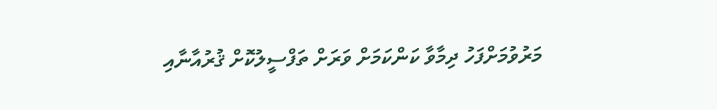މަރުވުމަށްފަހު ދިމާވާ ކަންކަމަށް ވަރަށް ތަފްސީލުކޮށް ޤުރުއާނާއި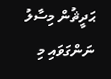ޙަދީޘުން މިސާލު ނަންގަވައި މި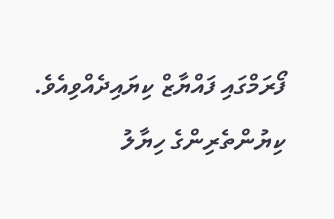ފޯރަމްގައި ފައްޔާޒް ކިޔައިދެއްވިއެވެ.
ކިޔުންތެރިންގެ ހިޔާލު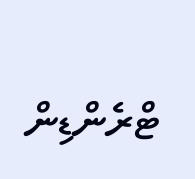ޓްރެންޑިން